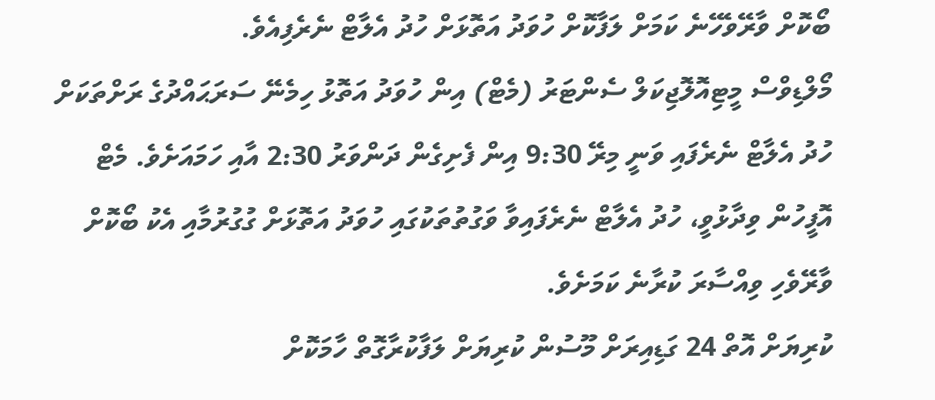ބޯކޮށް ވާރޭވެހޭނެ ކަމަށް ލަފާކޮށް ހުވަދު އަތޮޅަށް ހުދު އެލާޓް ނެރެފިއެވެ.
މޯލްޑިވްސް މީޓިއޮލޮޖިކަލް ސެންޓަރު (މެޓް) އިން ހުވަދު އަތޮޅު ހިމެނޭ ސަރަޙައްދުގެ ރަށްތަކަށް ހުދު އެލާޓް ނެރެފައި ވަނީ މިރޭ 9:30 އިން ފެށިގެން ދަންވަރު 2:30 އާއި ހަމައަށެވެ. މެޓް އޮފީހުން ވިދާޅުވީ، ހުދު އެލާޓް ނެރެފައިވާ ވަގުތުތަކުގައި ހުވަދު އަތޮޅަށް ގުގުރުމާއި އެކު ބޯކޮށް ވާރޭވެހި ވިއްސާރަ ކުރާނެ ކަމަށެވެ.
ކުރިޔަށް އޮތް 24 ގަޑިއިރަށް މޫސުން ކުރިޔަށް ލަފާކުރާގޮތް ހާމަކޮށް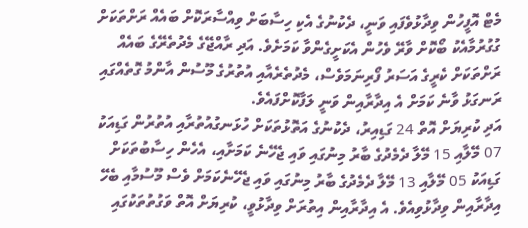މެޓް އޮފީހުން ވިދާޅުވެފައި ވަނީ، ދެކުނުގެ އެކި ހިސާބަށް ވިއްސާރަކޮށް ބައެއް ރަށްތަކަށް ގުގުރުމާއެކު ބޯކޮށް ވާރޭ ވެހުން އެކަށީގެންވާ ކަމަށެވެ. އަދި ރާއްޖޭގެ މެދުތެރޭގެ ބައެއް ރަށްތަކަށް ކެރީގެ އަސަރު ފޯރިނަމަވެސް، މެދުތެރެއާއި އުތުރުގެ މޫސުން އާންމު ގޮތެއްގައި ރަނގަޅު ވާނެ ކަމަށް އެ އިދާރާއިން ވަނީ ލަފާކޮށްފައެވެ.
އަދި ކުރިޔަށް އޮތް 24 ގަޑިއިރު، ދެކުނުގެ އަތޮޅުތަކަށް ހުޅަނގުއުތުރާއި އުތުރުން ގަޑިއަކު 07 މޭލާއި 15 މޭލާ ދެމެދުގެ ބާރު މިނުގައި ވައި ޖެހޭނެ ކަމަށާއި، އެހެން ހިސާބުތަކަށް ގަޑިއަކު 05 މޭލާއި 13 މޭލާ ދެމެދުގެ ބާރު މިނުގައި ވައި ޖެހޭނެކަމަށް ވެސް މޫސުމާއި ބެހޭ އިދާރާއިން ވިދާޅުވިއެވެ. އެ އިދާރާއިން އިތުރަށް ވިދާޅުވީ، ކުރިޔަށް އޮތް ވަގުތުތަކުގައި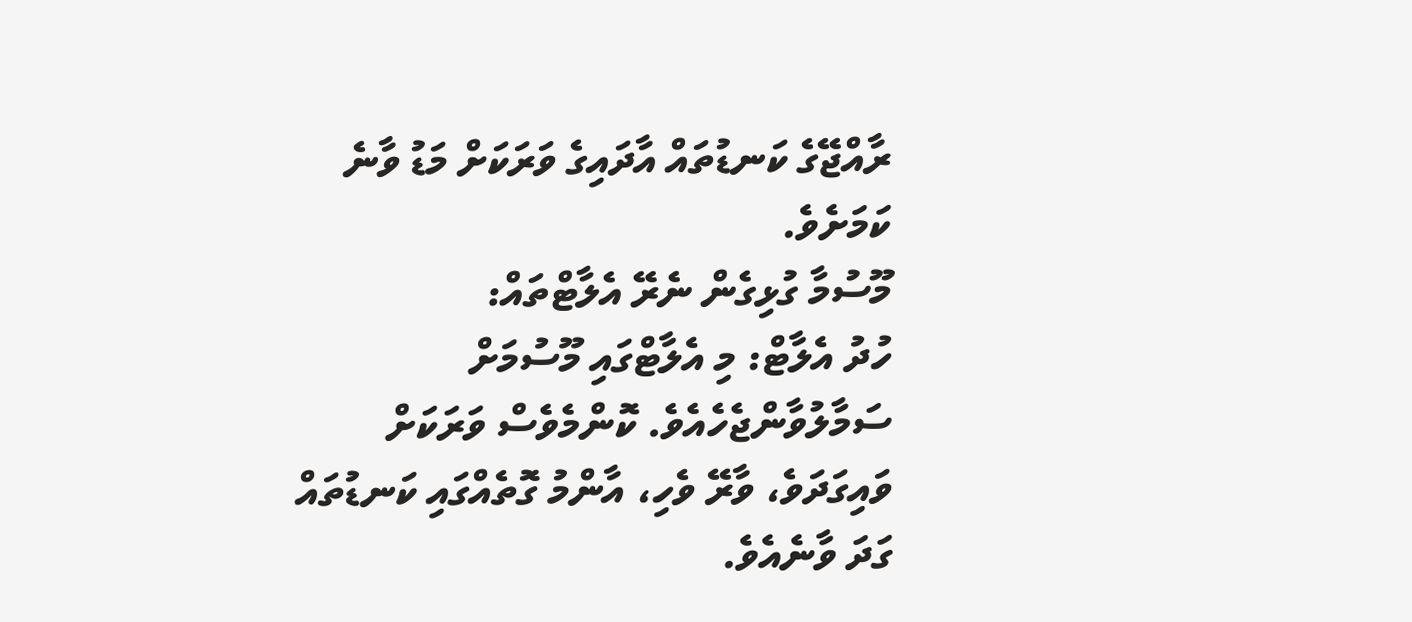ރާއްޖޭގެ ކަނޑުތައް އާދައިގެ ވަރަކަށް މަޑު ވާނެ ކަމަށެވެ.
މޫސުމާ ގުޅިގެން ނެރޭ އެލާޓްތައް:
ހުދު އެލާޓް: މި އެލާޓްގައި މޫސުމަށް ސަމާލުވާންޖެހެއެވެ. ކޮންމެވެސް ވަރަކަށް ވައިގަދަވެ، ވާރޭ ވެހި، އާންމު ގޮތެއްގައި ކަނޑުތައް ގަދަ ވާނެއެވެ.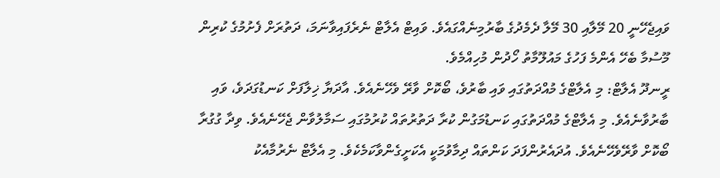ވައިޖެހޭނީ 20 މޭލާއި 30 މޭލާ ދެމެދުގެ ބާރުމިނެއްގައެވެ. ވައިޓް އެލާޓް ނެރެފައިވާނަމަ، ދަތުރަށް ފެށުމުގެ ކުރިން މޫސުމާ ބެހޭ އެންމެ ފަހުގެ މައުލޫމާތު ހޯދުން މުހިއްމެވެ.
ރީނދޫ އެލާޓް: މި އެލާޓްގެ މުއްދަތުގައި ވައި ބާރުވެ، ބޯކޮށް ވާރޭ ވެހޭނެއެވެ. އާދަޔާ ޚިލާފަށް ކަނޑުގަދަވެ، ވައި ބާރުވާނެއެވެ. މި އެލާޓްގެ މުއްދަތުގައި ކަނޑުމަގުން ކުރާ ދަތުރުތައް ކުރުމުގައި ސަމާލުވާން ޖެހޭނެއެވެ. ވިދާ ގުގުރާ ބޯކޮށް ވާރޭވެހޭނެއެވެ. އުދައެރުންފަދަ ކަންތައް ދިމާވުމަކީ އެކަށީގެންވާކަމެކެވެ. މި އެލާޓް ނެރުމާއެކު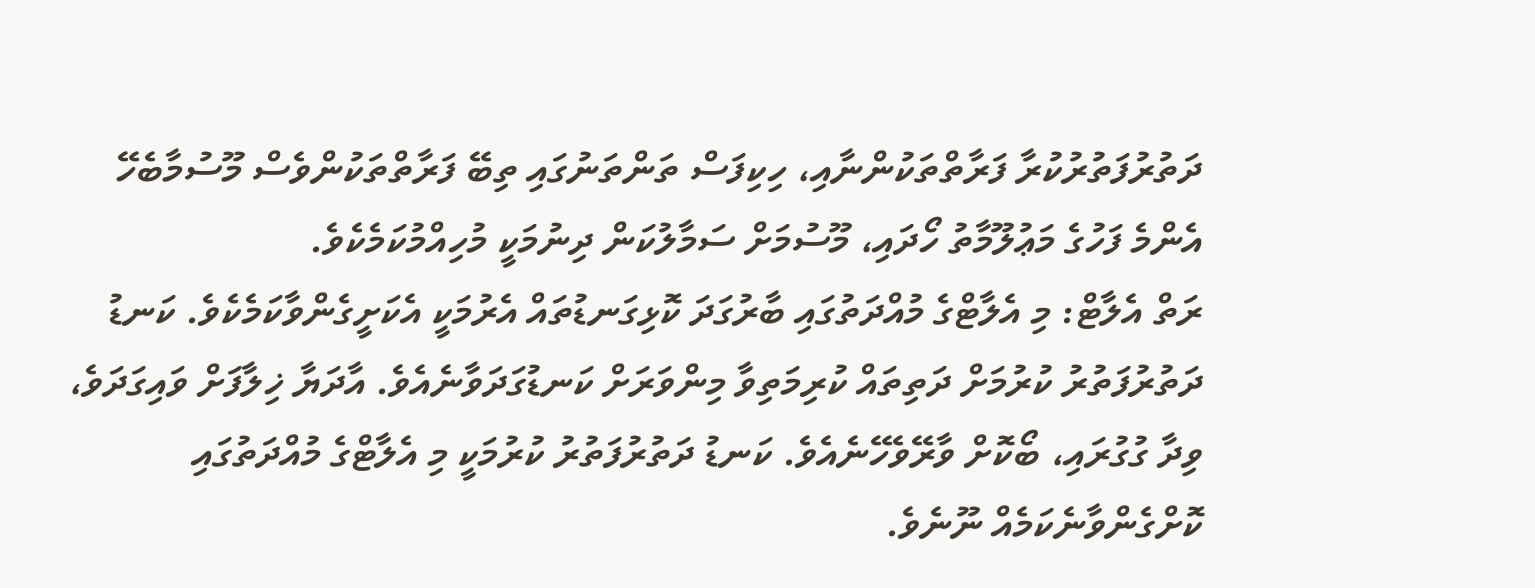ދަތުރުފަތުރުކުރާ ފަރާތްތަކުންނާއި، ހިކިފަސް ތަންތަނުގައި ތިބޭ ފަރާތްތަކުންވެސް މޫސުމާބެހޭ އެންމެ ފަހުގެ މަޢުލޫމާތު ހޯދައި، މޫސުމަށް ސަމާލުކަން ދިނުމަކީ މުހިއްމުކަމެކެވެ.
ރަތް އެލާޓް: މި އެލާޓްގެ މުއްދަތުގައި ބާރުގަދަ ކޮޅިގަނޑުތައް އެރުމަކީ އެކަށީގެންވާކަމެކެވެ. ކަނޑު ދަތުރުފަތުރު ކުރުމަށް ދަތިތައް ކުރިމަތިވާ މިންވަރަށް ކަނޑުގަދަވާނެއެވެ. އާދަޔާ ޚިލާފަށް ވައިގަދަވެ، ވިދާ ގުގުރައި، ބޯކޮށް ވާރޭވެހޭނެއެވެ. ކަނޑު ދަތުރުފަތުރު ކުރުމަކީ މި އެލާޓްގެ މުއްދަތުގައި ކޮށްގެންވާނެކަމެއް ނޫނެވެ.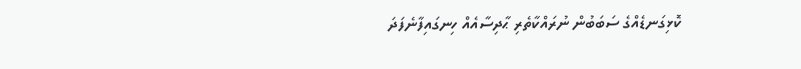ކޮޅިގަނޑެއްގެ ސަބަބުން ނުރައްކާތެރި ޙާދިސާއެއް ހިނގައިފާނެފަދަ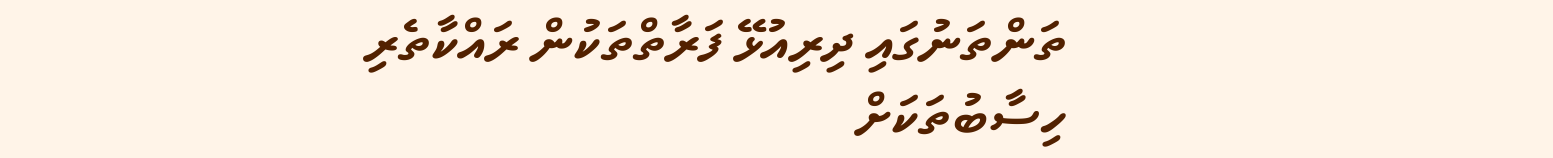ތަންތަނުގައި ދިރިއުޅޭ ފަރާތްތަކުން ރައްކާތެރި ހިސާބުތަކަށް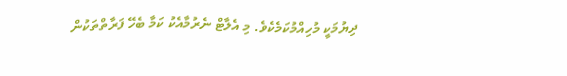ދިޔުމަކީ މުހިއްމުކަމެކެވެ. މި އެލާޓް ނެރުމާއެކު ކަމާ ބެހޭ ފަރާތްތަކުން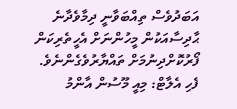އަބަދުވެސް ތިއްބަވާނީ ދިމާވެދާނެ ޙާދިސާއަކުން މީހުންނަށް އެހީތެރިކަން ފޯރުކޮށްދިނުމަށް ތައްޔާރުވެގެންނެވެ.
ފެހި އެލާޓް: މިއީ މޫސުން އާންމު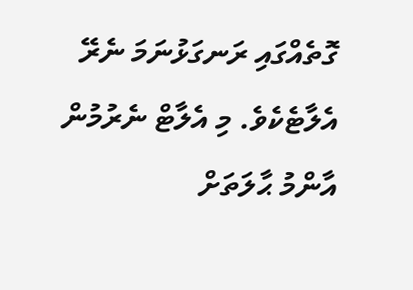ގޮތެއްގައި ރަނގަޅުނަމަ ނެރޭ އެލާޓެކެވެ. މި އެލާޓް ނެރުމުން އާންމު ޙާލަތަށް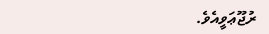ރުޖޫޢަވީއެވެ.